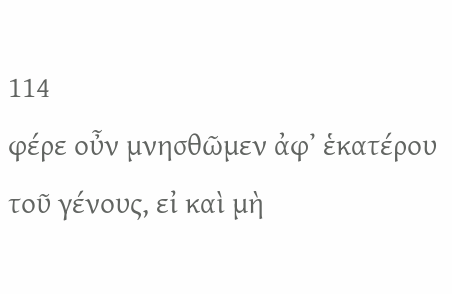114
φέρε οὖν μνησθῶμεν ἀφʼ ἑκατέρου τοῦ γένους, εἰ καὶ μὴ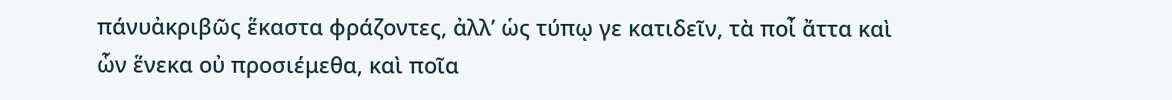πάνυἀκριβῶς ἕκαστα φράζοντες, ἀλλʼ ὡς τύπῳ γε κατιδεῖν, τὰ ποἶ ἄττα καὶ ὧν ἕνεκα οὐ προσιέμεθα, καὶ ποῖα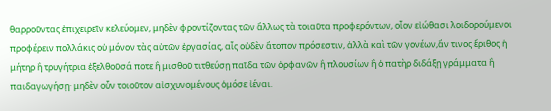θαρροῦντας ἐπιχειρεῖν κελεύομεν, μηδὲν φροντίζοντας τῶν ἄλλως τὰ τοιαῦτα προφερόντων, οἷον εἰώθασι λοιδορούμενοι προφέρειν πολλάκις οὐ μόνον τὰς αὐτῶν ἐργασίας, αἷς οὐδὲν ἄτοπον πρόσεστιν, ἀλλὰ καὶ τῶν γονέων,ἄν τινος ἔριθος ἡ μήτηρ ἢ τρυγήτρια ἐξελθοῦσά ποτε ἢ μισθοῦ τιτθεύσῃ παῖδα τῶν ὀρφανῶν ἢ πλουσίων ἢ ὁ πατὴρ διδάξῃ γράμματα ἢ παιδαγωγήσῃ· μηδὲν οὖν τοιοῦτον αἰσχυνομένους ὁμόσε ἰέναι.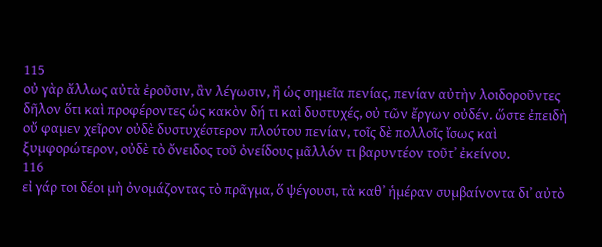115
οὐ γὰρ ἄλλως αὐτὰ ἐροῦσιν, ἂν λέγωσιν, ἢ ὡς σημεῖα πενίας, πενίαν αὐτὴν λοιδοροῦντες δῆλον ὅτι καὶ προφέροντες ὡς κακὸν δή τι καὶ δυστυχές, οὐ τῶν ἔργων οὐδέν. ὥστε ἐπειδὴ οὔ φαμεν χεῖρον οὐδὲ δυστυχέστερον πλούτου πενίαν, τοῖς δὲ πολλοῖς ἴσως καὶ ξυμφορώτερον, οὐδὲ τὸ ὄνειδος τοῦ ὀνείδους μᾶλλόν τι βαρυντέον τοῦτʼ ἐκείνου.
116
εἰ γάρ τοι δέοι μὴ ὀνομάζοντας τὸ πρᾶγμα, ὅ ψέγουσι, τὰ καθʼ ἡμέραν συμβαίνοντα διʼ αὐτὸ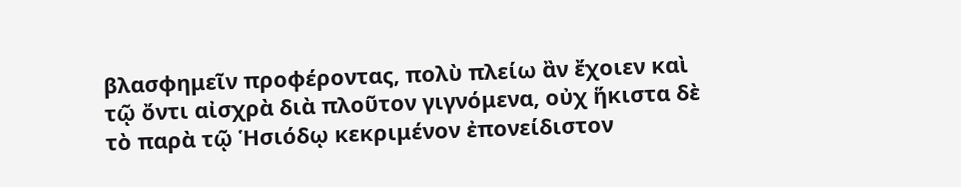βλασφημεῖν προφέροντας, πολὺ πλείω ἂν ἔχοιεν καὶ τῷ ὄντι αἰσχρὰ διὰ πλοῦτον γιγνόμενα, οὐχ ἥκιστα δὲ τὸ παρὰ τῷ Ἡσιόδῳ κεκριμένον ἐπονείδιστον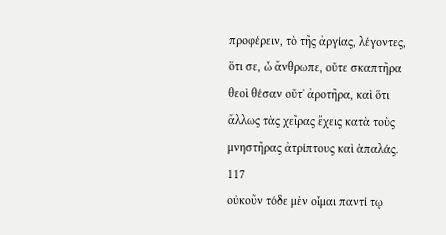προφέρειν, τὸ τῆς ἀργίας, λέγοντες, ὅτι σε, ὦ ἄνθρωπε, οὔτε σκαπτῆρα θεοὶ θέσαν οὔτʼ ἀροτῆρα, καὶ ὅτι ἄλλως τὰς χεῖρας ἔχεις κατὰ τοὺς μνηστῆρας ἀτρίπτους καὶ ἁπαλάς.
117
οὐκοῦν τόδε μὲν οἶμαι παντί τῳ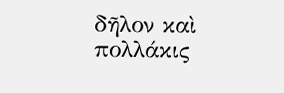δῆλον καὶ πολλάκις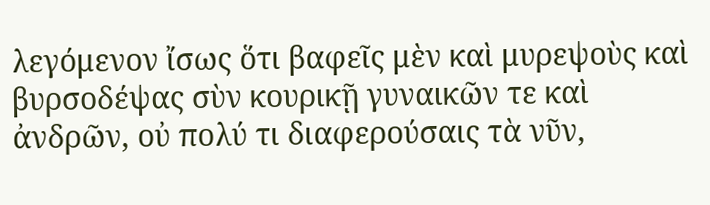λεγόμενον ἴσως ὅτι βαφεῖς μὲν καὶ μυρεψοὺς καὶ βυρσοδέψας σὺν κουρικῇ γυναικῶν τε καὶ ἀνδρῶν, οὐ πολύ τι διαφερούσαις τὰ νῦν,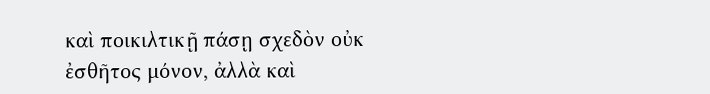καὶ ποικιλτικῇ πάσῃ σχεδὸν οὐκ ἐσθῆτος μόνον, ἀλλὰ καὶ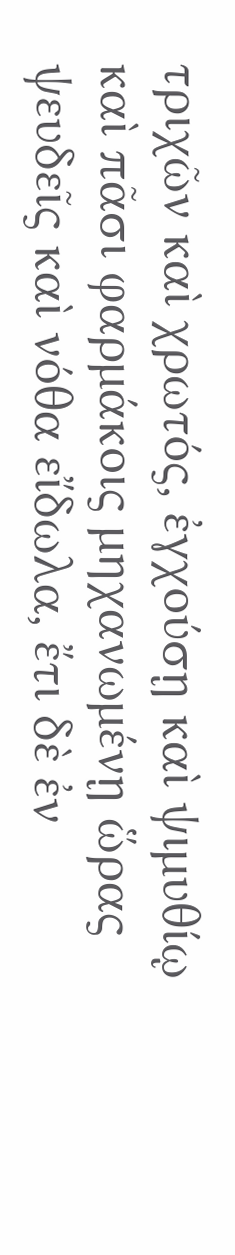τριχῶν καὶ χρωτός, ἐγχούσῃ καὶ ψιμυθίῳ καὶ πᾶσι φαρμάκοις μηχανωμένῃ ὥρας ψευδεῖς καὶ νόθα εἴδωλα, ἔτι δὲ ἐν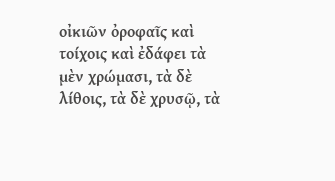οἰκιῶν ὀροφαῖς καὶ τοίχοις καὶ ἐδάφει τὰ μὲν χρώμασι, τὰ δὲ λίθοις, τὰ δὲ χρυσῷ, τὰ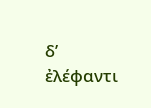δʼ ἐλέφαντι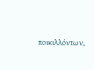ποικιλλόντων,